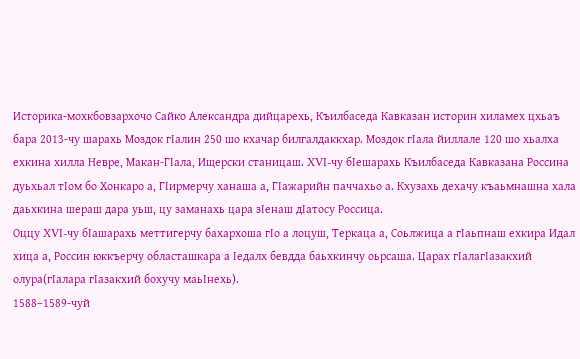Историка-мохкбовзархочо Сайко Александра дийцарехь, Къилбаседа Кавказан историн хиламех цхьаъ бара 2013-чу шарахь Моздок гIалин 250 шо кхачар билгалдаккхар. Моздок гIала йиллале 120 шо хьалха ехкина хилла Невре, Макан-ГIала, Ищерски станицаш. XVI-чу бIешарахь Къилбаседа Кавказана Россина дуьхьал тIом бо Хонкаро а, ГIирмерчу ханаша а, ГIажарийн паччахьо а. Кхузахь дехачу къаьмнашна хала даьхкина шераш дара уьш, цу заманахь цара зIенаш дIатосу Россица.
Оццу XVI-чу бIашарахь меттигерчу бахархоша гIо а лоцуш, Теркаца а, Соьлжица а гIаьпнаш ехкира Идал хица а, Россин юккъерчу областашкара а Iедалх бевдда баьхкинчу оьрсаша. Царах гIалагIазакхий олура(гIалара гIазакхий бохучу маьIнехь).
1588–1589-чуй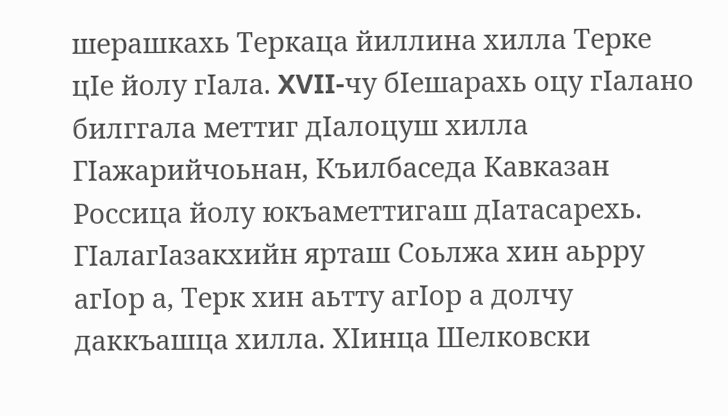шерашкахь Теркаца йиллина хилла Терке цIе йолу гIала. XVII-чу бIешарахь оцу гIалано билггала меттиг дIалоцуш хилла ГIажарийчоьнан, Къилбаседа Кавказан Россица йолу юкъаметтигаш дIатасарехь. ГIалагIазакхийн ярташ Соьлжа хин аьрру агIор а, Терк хин аьтту агIор а долчу даккъашца хилла. ХIинца Шелковски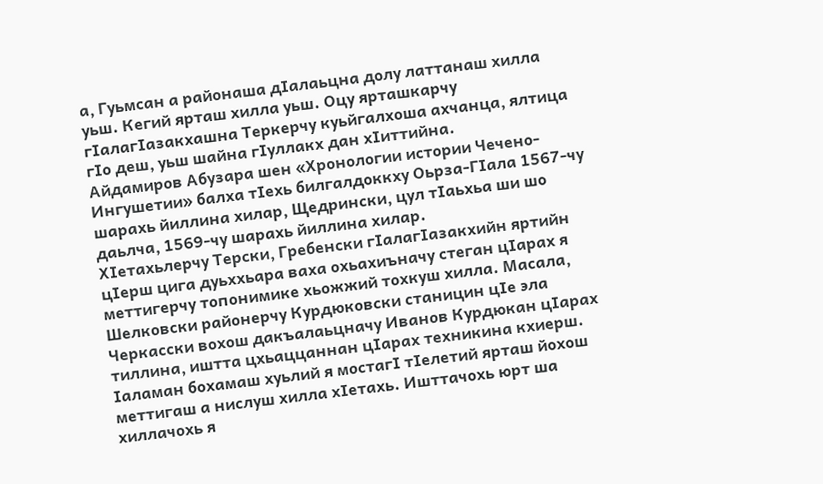а, Гуьмсан а районаша дIалаьцна долу латтанаш хилла уьш. Кегий ярташ хилла уьш. Оцу ярташкарчу гIалагIазакхашна Теркерчу куьйгалхоша ахчанца, ялтица гIо деш, уьш шайна гIуллакх дан хIиттийна.
Айдамиров Абузара шен «Хронологии истории Чечено-Ингушетии» балха тIехь билгалдоккху Оьрза-ГIала 1567-чу шарахь йиллина хилар, Щедрински, цул тIаьхьа ши шо даьлча, 1569-чу шарахь йиллина хилар.
ХIетахьлерчу Терски, Гребенски гIалагIазакхийн яртийн цIерш цига дуьххьара ваха охьахиъначу стеган цIарах я меттигерчу топонимике хьожжий тохкуш хилла. Масала, Шелковски районерчу Курдюковски станицин цIе эла Черкасски вохош дакъалаьцначу Иванов Курдюкан цIарах тиллина, иштта цхьаццаннан цIарах техникина кхиерш.
Iаламан бохамаш хуьлий я мостагI тIелетий ярташ йохош меттигаш а нислуш хилла хIетахь. Ишттачохь юрт ша хиллачохь я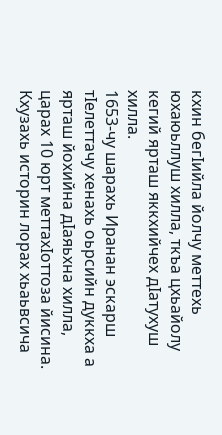кхин бегIийла йолчу меттехь юхаюьллуш хилла, ткъа цхьайолу кегий ярташ яккхийчех дIатухуш хилла.
1653-чу шарахь Иранан эскарш тIелеттачу хенахь оьрсийн дуккха а ярташ йохийна дIаяьхна хилла, царах 10 юрт меттахIоттоза йисина.
Кхузахь историн лорах хьаьвсича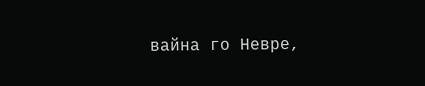вайна го Невре,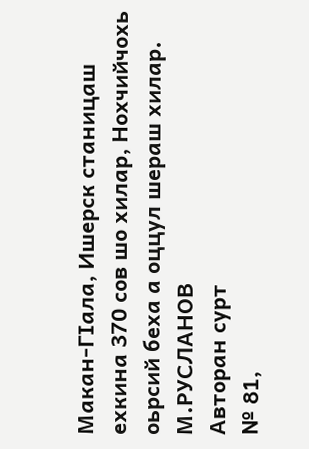Макан-ГIала, Ишерск станицаш ехкина 370 сов шо хилар, Нохчийчохь оьрсий беха а оццул шераш хилар.
М.РУСЛАНОВ
Авторан сурт
№ 81,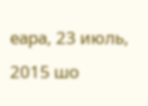еара, 23 июль, 2015 шо